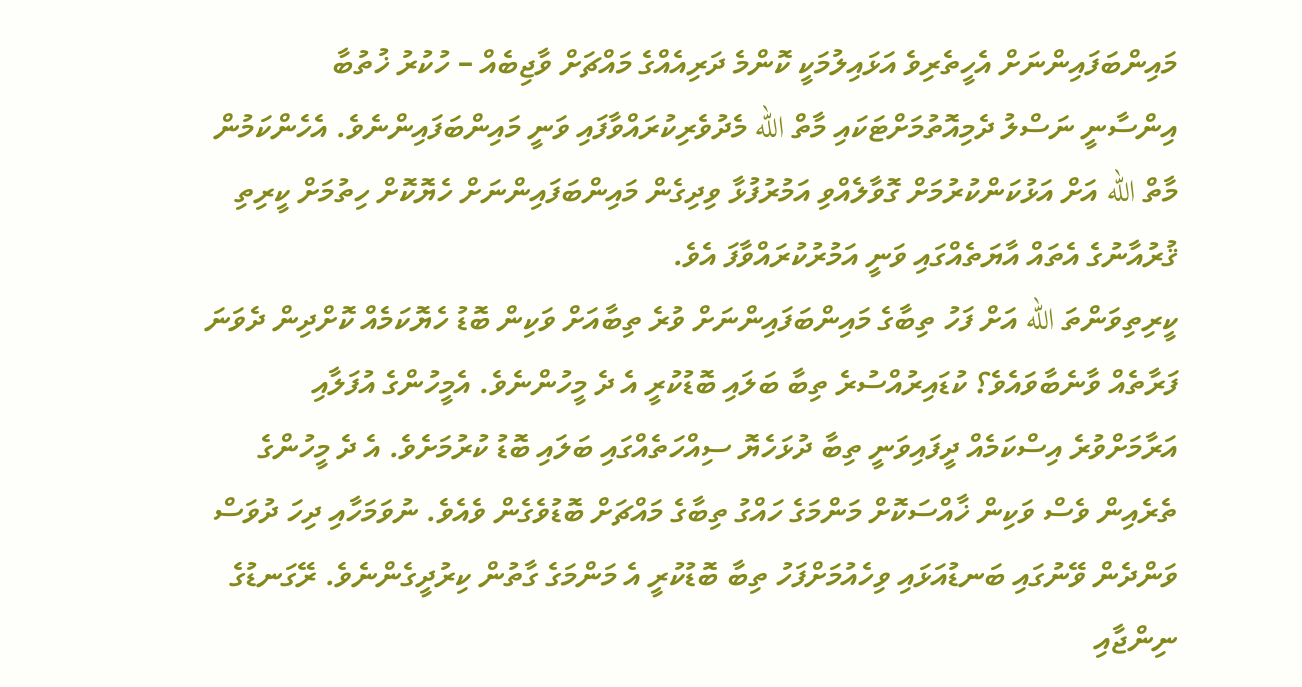މައިންބަފައިންނަށް އެހީތެރިވެ އަޅައިލުމަކީ ކޮންމެ ދަރިއެއްގެ މައްޗަށް ވާޖިބެއް – ހުކުރު ޚުތުބާ
އިންސާނީ ނަސްލު ދެމިއޮތުމަށްޓަކައި މާތް الله މެދުވެރިކުރައްވާފައި ވަނީ މައިންބަފައިންނެވެ. އެހެންކަމުން މާތް الله އަށް އަޅުކަންކުރުމަށް ގޮވާލެއްވި އަމުރުފުޅާ ވިދިގެން މައިންބަފައިންނަށް ހެޔޮކޮށް ހިތުމަށް ކީރިތި ޤުރުއާނުގެ އެތައް އާޔަތެއްގައި ވަނީ އަމުރުކުރައްވާފަ އެވެ.
ކީރިތިވަންތަ الله އަށް ފަހު ތިބާގެ މައިންބަފައިންނަށް ވުރެ ތިބާއަށް ވަކިން ބޮޑު ހެޔޮކަމެއް ކޮށްދިން ދެވަނަ ފަރާތެއް ވާނެބާވައެވެ؟ ކުޑައިރުއްސުރެ ތިބާ ބަލައި ބޮޑުކުރީ އެ ދެ މީހުންނެވެ. އެމީހުންގެ އުފަލާއި އަރާމަށްވުރެ އިސްކަމެއް ދީފައިވަނީ ތިބާ ދުޅަހެޔޮ ސިއްހަތެއްގައި ބަލައި ބޮޑު ކުރުމަށެވެ. އެ ދެ މީހުންގެ ތެރެއިން ވެސް ވަކިން ޚާއްސަކޮށް މަންމަގެ ހައްގު ތިބާގެ މައްޗަށް ބޮޑުވެގެން ވެއެވެ. ނުވަމަހާއި ދިހަ ދުވަސް ވަންދެން ވޭނުގައި ބަނޑުއަޅައި ވިހެއުމަށްފަހު ތިބާ ބޮޑުކުރީ އެ މަންމަގެ ގާތުން ކިރުދީގެންނެވެ. ރޭގަނޑުގެ ނިންޖާއި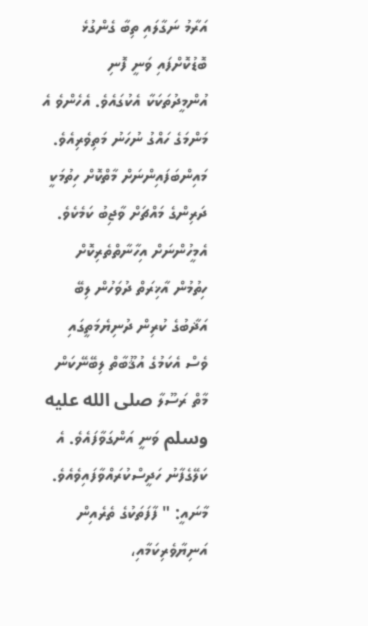އަރާމު ނަގާލައި ތިބާ ގެންގުޅެ ބޮޑުކޮށްފައި ވަނީ ފޮނި އުންމީދުތަކަކާ އެކުގައެވެ. އެހެންވެ އެ މަންމަގެ ހައްގު ނުހަނު މަތިވެރިއެވެ.
މައިންބަފައިންނަށް މާތްކޮށް ހިތުމަކީ ދަރިންގެ މައްޗަށް ވާޖިބު ކަމެކެވެ. އެމީހުންނަށް އިހާނާތްތެރިކޮށް ހިތުމުން އާޚިރަތް ދުވަހުން ލިބޭ އަޛާބުގެ ކުރިން ދުނިޔެމަތީގައި ވެސް އެކަމުގެ އުޤޫބާތް ލިބޭނޭކަން މާތް ރަސޫލާ صلى الله عليه وسلم ވަނީ އަންގަވާފައެވެ. އެ ކަލޭގެފާނު ހަދީސްކުރައްވާފައިވެއެވެ. މާނައީ: " ފާފަތަކުގެ ތެރެއިން އަނިޔާވެރިކަމާއި،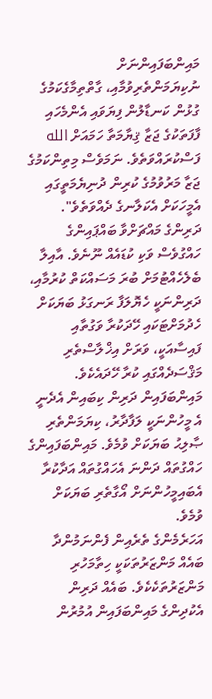މައިންބަފައިންނަށް ނުކިޔަމަންތެރިވުމާއި، ގާތްތިމާގެކަމުގެ ގުޅުން ކަނޑާލުން ފިޔަވައި އެންމެހައި ފާފަތަކުގެ ޖަޒާ ޤިޔާމަތާ ހަމައަށް الله ފަސްކުރައްވަތެވެ. ނަމަވެސް މިތިންކަމުގެ ޖަޒާ މަރުވުމުގެ ކުރިން ދުނިޔެމަތީގައި އެމީހަކަށް އެކަލާނގެ ދެއްވަތެވެ".
ދަރިންގެ މައްޗަށްވާ ބައްޕައިންގެ ހައްގުވެސް ވަކި ކުޑައެއް ނޫނެވެ. އާއިލާ ބެލެހެއްޓުމަށް ބުރަ މަސައްކަތް ކުރުމާއި، ދަރިންނަކީ ހެޔޮލަފާ ރަނގަޅު ބަޔަކަށް ހެދުމަށްޓަކައި ހޭދަކުރާ ވަގުތާއި ފައިސާއަކީ، ވަރަށް އިޚްލާސްތެރި މަޤްސަދެއްގައި ކުރާ ހޭދައެކެވެ. މައިންބަފައިން ދަރިން ކިބައިން އެދެނީ އެ މީހުންނަކީ ލަފާދާރު، ކިޔަމަންތެރި ޞާލިޙު ބަޔަކަށް ވުމެވެ. މައިންބަފައިންގެ ހައްގުތައް ދަންނަ އެހައްގުތައް އަދާކުރާ އެބައިމީހުންނަށް އޯގާތެރި ބަޔަކަށް ވުމެވެ.
އަހަރެމެންގެ ތެރެއިން ފެންނަމުންދާ ބައެއް މަންޒަރުތަކަކީ ހިތާމަހުރި މަންޒަރުތަކެކެވެ. ބައެއް ދަރިން އެކުދިންގެ މައިންބަފައިން އުމުރުން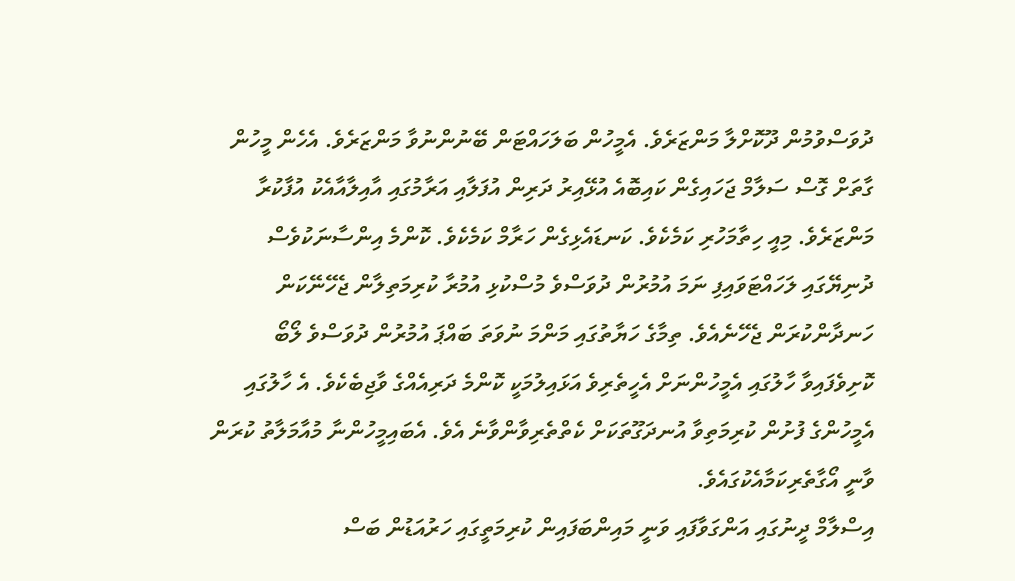ދުވަސްވުމުން ދޫކޮށްލާ މަންޒަރެވެ. އެމީހުން ބަލަހައްޓަން ބޭނުންނުވާ މަންޒަރެވެ. އެހެން މީހުން ގާތަށް ގޮސް ސަލާމް ޖަހައިގެން ކައިބޮއެ އުޅޭއިރު ދަރިން އުފަލާއި އަރާމުގައި އާއިލާއާއެކު އުފާކުރާ މަންޒަރެވެ. މިއީ ހިތާމަހުރި ކަމެކެވެ. ކަނޑައެޅިގެން ހަރާމް ކަމެކެވެ. ކޮންމެ އިންސާނަކުވެސް ދުނިޔޭގައި ލަހައްޓަވައިފި ނަމަ އުމުރުން ދުވަސްވެ މުސްކުޅި އުމުރާ ކުރިމަތިލާން ޖެހޭނޭކަން ހަނދާންކުރަން ޖެހޭނެއެވެ. ތިމާގެ ހަޔާތުގައި މަންމަ ނުވަތަ ބައްޕަ އުމުރުން ދުވަސްވެ ލޯބޯ ކޮށިވެފައިވާ ހާލުގައި އެމީހުންނަށް އެހީތެރިވެ އަޅައިލުމަކީ ކޮންމެ ދަރިއެއްގެ ވާޖިބެކެވެ. އެ ހާލުގައި އެމީހުންގެ ފުށުން ކުރިމަތިވާ އުނދަގޫތަކަށް ކެތްތެރިވާންވާނެ އެވެ. އެބައިމީހުންނާ މުއާމަލާތު ކުރަން ވާނީ އޯގާތެރިކަމާއެކުގައެވެ.
އިސްލާމް ދީނުގައި އަންގަވާފައި ވަނީ މައިންބަފައިން ކުރިމަތީގައި ހަރުއަޑުން ބަސް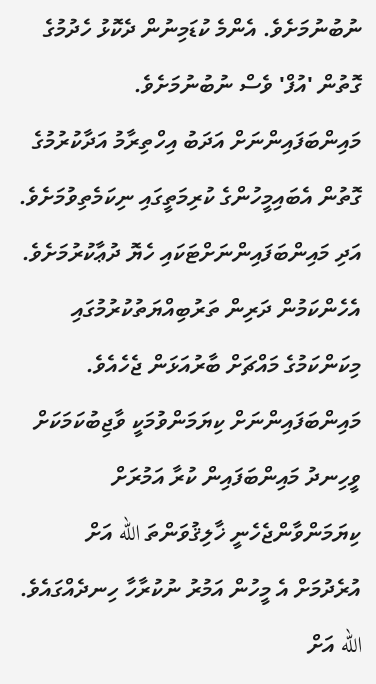ނުބުނުމަށެވެ. އެންމެ ކުޑަމިނުން ދެކޮޅު ހެދުމުގެ ގޮތުން 'އުފް' ވެސް ނުބުނުމަށެވެ. މައިންބަފައިންނަށް އަދަބު އިހްތިރާމު އަދާކުރުމުގެ ގޮތުން އެބައިމީހުންގެ ކުރިމަތީގައި ނިކަމެތިވުމަށެވެ. އަދި މައިންބަފައިންނަށްޓަކައި ހެޔޮ ދުޢާކުރުމަށެވެ. އެހެންކަމުން ދަރިން ތަރުބިއްޔަތުކުރުމުގައި މިކަންކަމުގެ މައްޗަށް ބާރުއަޅަން ޖެހެއެވެ.
މައިންބަފައިންނަށް ކިޔަމަންވުމަކީ ވާޖިބުކަމަކަށް ވީހިނދު މައިންބަފައިން ކުރާ އަމުރަށް ކިޔަމަންވާންޖެހެނީ ޚާލިޤުވަންތަ الله އަށް އުރެދުމަށް އެ މީހުން އަމުރު ނުކުރާހާ ހިނދެއްގައެވެ. الله އަށް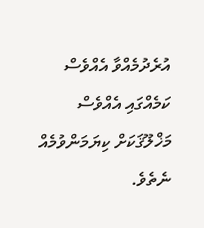އުރެދުމެއްވާ އެއްވެސް ކަމެއްގައި އެއްވެސް މަޚްލޫޤަކަށް ކިޔަމަންވުމެއް ނެތެވެ.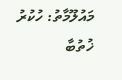މައުލޫމާތު: ހުކުރު ޚުތުބާ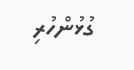ގުޅުންހުރި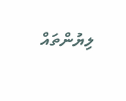ލިޔުންތައް